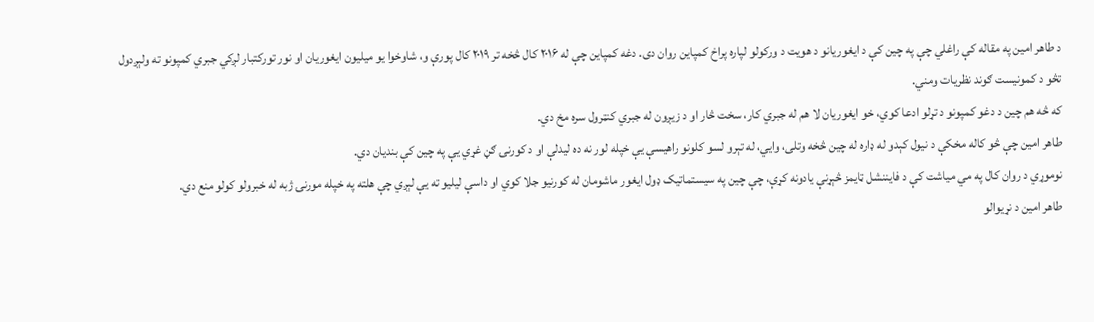د طاهر امین په مقاله کې راغلي چې په چین کې د ایغوریانو د هویت د ورکولو لپاره پراخ کمپاین روان دی. دغه کمپاین چې له ۲۰۱۶ کال څخه تر ۲۰۱۹ کال پورې و، شاوخوا یو میلیون ایغوریان او نور تورکتبار لږکي جبري کمپونو ته ولېږدول تڅو د کمونیست ګوند نظریات ومني.
که څه هم چین د دغو کمپونو د تړلو ادعا کوي، خو ایغوریان لا هم له جبري کار، سخت څار او د زیږون له جبري کنټرول سره مخ دي.
طاهر امین چې څو کاله مخکې د نیول کېدو له ډاره له چین څخه وتلی، وايي، له تېرو لسو کلونو راهیسې یې خپله لور نه ده لیدلې او د کورنۍ ګڼ غړي یې په چین کې بندیان دي.
نوموړي د روان کال په مي میاشت کې د فایننشل ټایمز څېړنې یادونه کړې، چې چین په سیستماتیک ډول ایغور ماشومان له کورنیو جلا کوي او داسې لیلیو ته یې لېږي چې هلته په خپله مورنۍ ژبه له خبرولو کولو منع دي.
طاهر امین د نړیوالو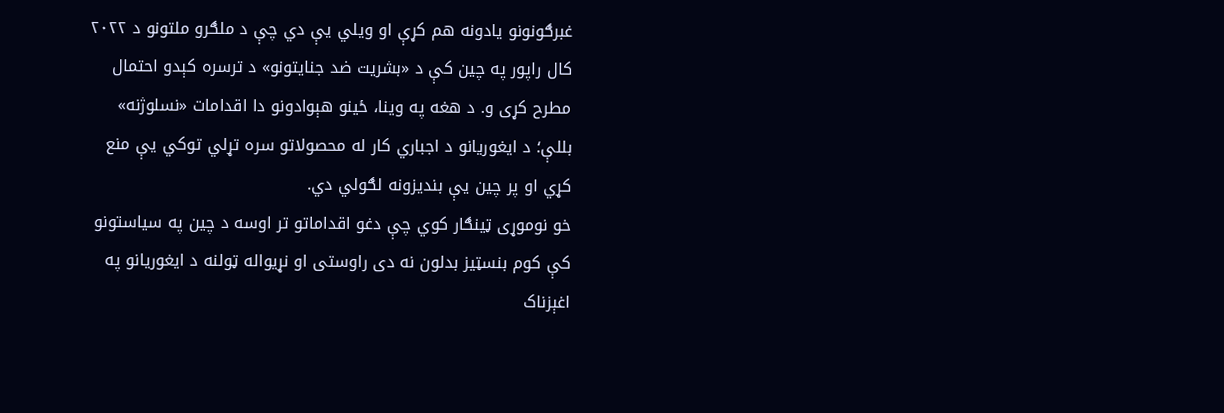غبرګونونو یادونه هم کړې او ویلي یې دي چې د ملګرو ملتونو د ۲۰۲۲ کال راپور په چین کې د «بشریت ضد جنایتونو» د ترسره کېدو احتمال مطرح کړی و. د هغه په وینا، ځینو هېوادونو دا اقدامات «نسلوژنه» بللې؛ د ایغوریانو د اجباري کار له محصولاتو سره تړلي توکي یې منع کړي او پر چین یې بندیزونه لګولي دي.
خو نوموړی ټینګار کوي چې دغو اقداماتو تر اوسه د چین په سیاستونو کې کوم بنسټیز بدلون نه دی راوستی او نړیواله ټولنه د ایغوریانو په اغېزناک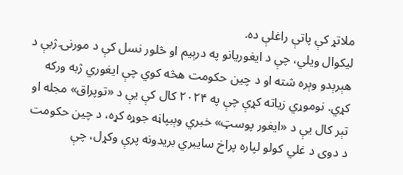ملاتړ کې پاتې راغلې ده.
لیکوال ویلي، چې د ایغوریانو په درېیم او څلور نسل کې د مورنۍ ژبې د هېرېدو وېره شته او د چین حکومت هڅه کوي چې ایغوري ژبه ورکه کړي. نوموړي زیاته کړې چې په ۲۰۲۴ کال کې یې د «توپراق» مجله او تېر کال یې د «ایغور پوسټ» خبري وېبپاڼه جوړه کړه، د چین حکومت د دوی د غلي کولو لپاره پراخ سایبري بریدونه پرې وکړل، چې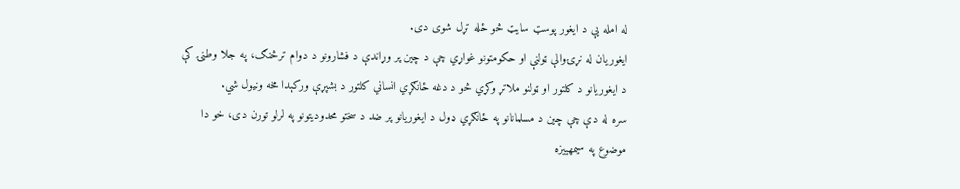له امله یې د ایغور پوسټ سایټ څو ځله تړل شوی دی.
ایغوریان له نړۍوالې ټولنې او حکومتونو غواړي چې د چین پر وړاندې د فشارونو د دوام ترڅنګ، په جلا وطنۍ کې د ایغوریانو د کلتور او ټولنو ملاتړ وکړي څو د دغه ځانګړي انساني کلتور د بشپړې ورکېدا مخه ونیول شي.
سره له دې چې چین د مسلمانانو په ځانګړي ډول د ایغوریانو پر ضد د سختو محدودیتونو په لرلو تورن دی، خو دا موضوع په سیمهییزه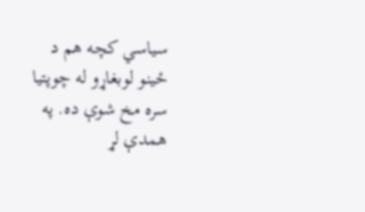سیاسي کچه هم د ځینو لوبغاړو له چوپتیا سره مخ شوې ده. په همدې لړ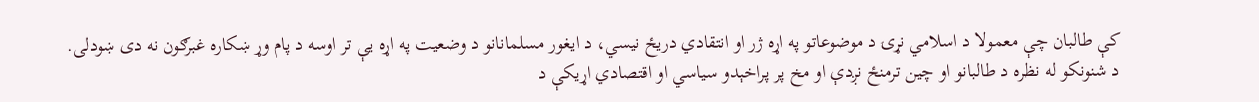کې طالبان چې معمولا د اسلامي نړۍ د موضوعاتو په اړه ژر او انتقادي دریځ نیسي، د ایغور مسلمانانو د وضعیت په اړه یې تر اوسه د پام وړ ښکاره غبرګون نه دی ښودلی.
د شنونکو له نظره د طالبانو او چین ترمنځ نږدې او مخ پر پراخېدو سیاسي او اقتصادي اړیکې د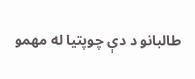طالبانو د دې چوپتیا له مهمو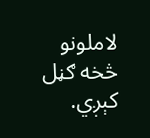لاملونو څخه ګڼل کېږي.